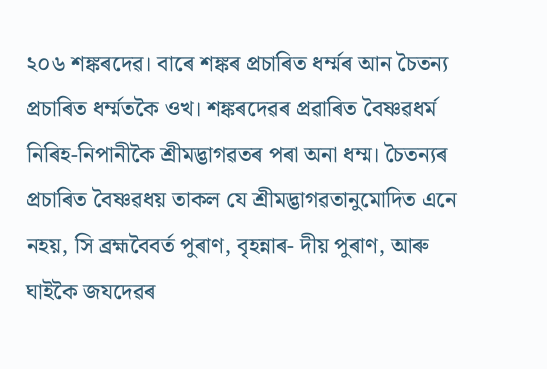২০৬ শঙ্কৰদেৱ। বাৰে শঙ্কৰ প্ৰচাৰিত ধৰ্ম্মৰ আন চৈতন্য প্ৰচাৰিত ধৰ্ম্মতকৈ ওখ। শঙ্কৰদেৱৰ প্ৰৱাৰিত বৈষ্ণৱধৰ্ম নিৰিহ-নিপানীকৈ শ্ৰীমদ্ভাগৱতৰ পৰা অনা ধম্ম। চৈতন্যৰ প্ৰচাৰিত বৈষ্ণৱধয় তাকল যে শ্ৰীমদ্ভাগৱতানুমোদিত এনে নহয়, সি ব্ৰহ্মবৈবৰ্ত পুৰাণ, বৃহন্নাৰ- দীয় পুৰাণ, আৰু ঘাইকৈ জযদেৱৰ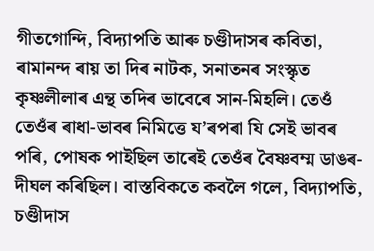গীতগোন্দি, বিদ্যাপতি আৰু চণ্ডীদাসৰ কবিতা, ৰামানন্দ ৰায় তা দিৰ নাটক, সনাতনৰ সংস্কৃত কৃষ্ণলীলাৰ এন্থ তদিৰ ভাবেৰে সান-মিহলি। তেওঁ তেওঁৰ ৰাধা-ভাবৰ নিমিত্তে য’ৰপৰা যি সেই ভাবৰ পৰি, পোষক পাইছিল তাৰেই তেওঁৰ বৈষ্ণবম্ম ডাঙৰ-দীঘল কৰিছিল। বাস্তবিকতে কবলৈ গলে, বিদ্যাপতি, চণ্ডীদাস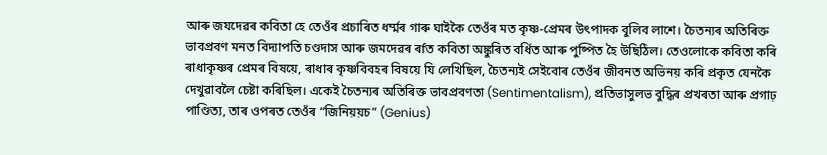আৰু জযদেৱৰ কবিতা হে তেওঁৰ প্ৰচাৰিত ধৰ্ম্মৰ গাৰু ঘাইকৈ তেওঁৰ মত কৃষ্ণ-প্ৰেমৰ উৎপাদক বুলিব লাশে। চৈতন্যৰ অতিৰিক্ত ভাবপ্ৰবণ মনত বিদ্যাপতি চণ্ডদাস আৰু জমদেৱৰ ৰfত কবিতা অঙ্কুৰিত বৰ্ধিত আৰু পুষ্পিত হৈ উছিঠিল। তেওলোকে কবিতা কৰি ৰাধাকৃষ্ণৰ প্ৰেমৰ বিষয়ে, ৰাধাৰ কৃষ্ণবিবহৰ বিষয়ে যি লেখিছিল, চৈতন্যই সেইবোৰ তেওঁৰ জীবনত অভিনয় কৰি প্ৰকৃত যেনকৈ দেখুৱাবলৈ চেষ্টা কৰিছিল। একেই চৈতন্যৰ অতিৰিক্ত ভাবপ্ৰবণতা (Sentimentalism), প্ৰতিভাসুলভ বুদ্ধিৰ প্ৰখৰতা আৰু প্ৰগাঢ় পাণ্ডিত্য, তাৰ ওপৰত তেওঁৰ “জিনিয়য়চ” (Genius)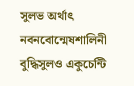সুলভ অৰ্থাৎ নবনবোন্মেষশালিনী বুদ্ধিসুলও একুচেন্টি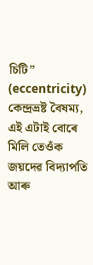চিটি” (eccentricity) কেন্দ্ৰভ্ৰষ্ট বৈষম্য, এই এটাই বোৰে মিলি তেওঁক জয়দেৱ বিদ্যাপতি আৰু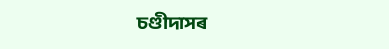চণ্ডীদাসৰ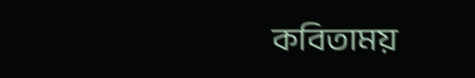কবিতাময়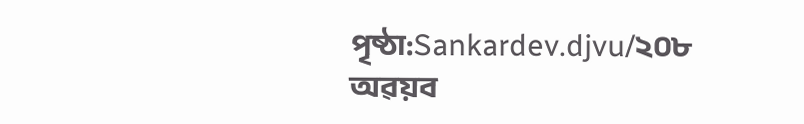পৃষ্ঠা:Sankardev.djvu/২০৮
অৱয়ব